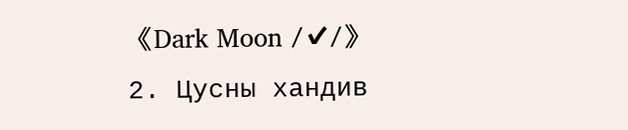《Dark Moon /✔/》2. Цусны хандив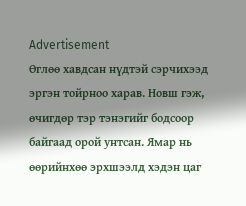Advertisement
Өглөө хавдсан нүдтэй сэрчихээд эргэн тойрноо харав. Новш гэж, өчигдөр тэр тэнэгийг бодсоор байгаад орой унтсан. Ямар нь өөрийнхөө эрхшээлд хэдэн цаг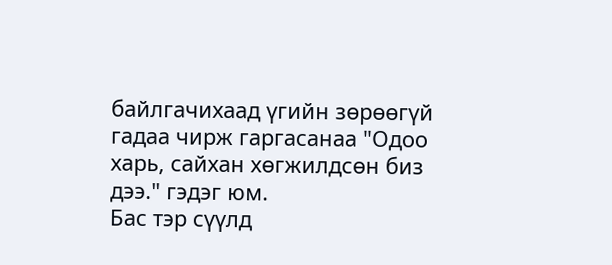байлгачихаад үгийн зөрөөгүй гадаа чирж гаргасанаа "Одоо харь, сайхан хөгжилдсөн биз дээ." гэдэг юм.
Бас тэр сүүлд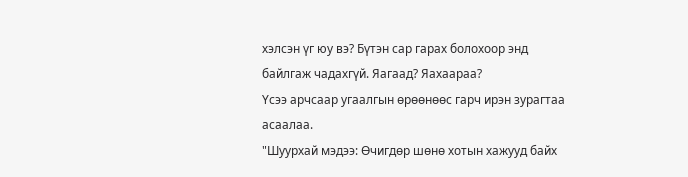хэлсэн үг юу вэ? Бүтэн сар гарах болохоор энд байлгаж чадахгүй. Яагаад? Яахаараа?
Үсээ арчсаар угаалгын өрөөнөөс гарч ирэн зурагтаа асаалаа.
"Шуурхай мэдээ: Өчигдөр шөнө хотын хажууд байх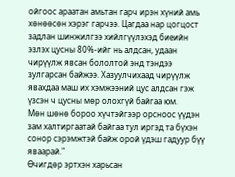ойгоос араатан амьтан гарч ирэн хүний амь хөнөөсөн хэрэг гарчээ. Цагдаа нар цогцост задлан шинжилгээ хийлгүүлэхэд биеийн эзлэх цусны 80%-ийг нь алдсан, удаан чирүүлж явсан бололтой энд тэндээ зулгарсан байжээ. Хазуулчихаад чирүүлж явахдаа маш их хэмжээний цус алдсан гэж үзсэн ч цусны мөр олохгүй байгаа юм.
Мөн шөнө бороо хүчтэйгээр орсноос үүдэн зам халтиргаатай байгаа тул иргэд та бүхэн сонор сэрэмжтэй байж орой үдэш гадуур бүү яваарай."
Өчигдөр эртхэн харьсан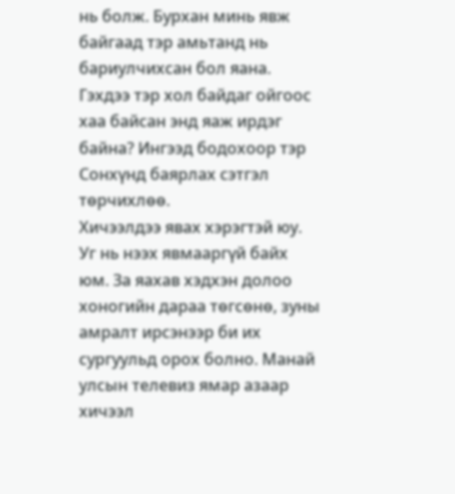нь болж. Бурхан минь явж байгаад тэр амьтанд нь бариулчихсан бол яана. Гэхдээ тэр хол байдаг ойгоос хаа байсан энд яаж ирдэг байна? Ингээд бодохоор тэр Сонхүнд баярлах сэтгэл төрчихлөө.
Хичээлдээ явах хэрэгтэй юу. Уг нь нээх явмааргүй байх юм. За яахав хэдхэн долоо хоногийн дараа төгсөнө, зуны амралт ирсэнээр би их сургуульд орох болно. Манай улсын телевиз ямар азаар хичээл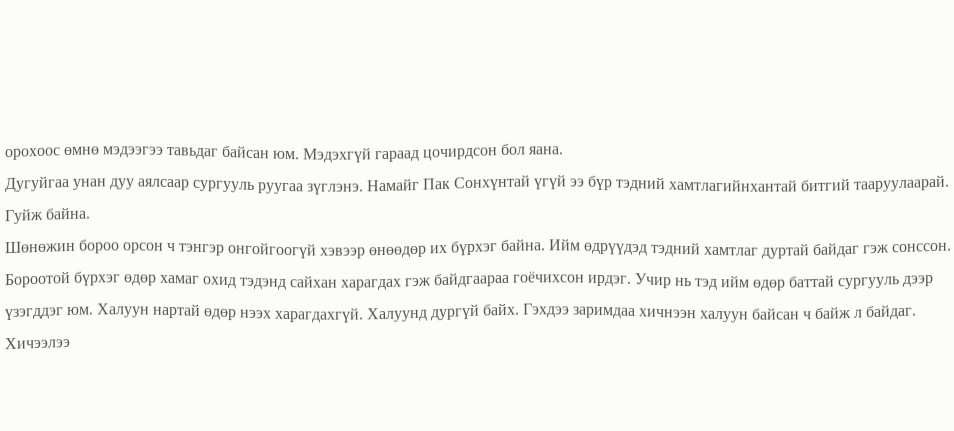орохоос өмнө мэдээгээ тавьдаг байсан юм. Мэдэхгүй гараад цочирдсон бол яана.
Дугуйгаа унан дуу аялсаар сургууль руугаа зүглэнэ. Намайг Пак Сонхүнтай үгүй ээ бүр тэдний хамтлагийнхантай битгий тааруулаарай. Гуйж байна.
Шөнөжин бороо орсон ч тэнгэр онгойгоогүй хэвээр өнөөдөр их бүрхэг байна. Ийм өдрүүдэд тэдний хамтлаг дуртай байдаг гэж сонссон.
Бороотой бүрхэг өдөр хамаг охид тэдэнд сайхан харагдах гэж байдгаараа гоёчихсон ирдэг. Учир нь тэд ийм өдөр баттай сургууль дээр үзэгддэг юм. Халуун нартай өдөр нээх харагдахгүй. Халуунд дургүй байх. Гэхдээ заримдаа хичнээн халуун байсан ч байж л байдаг.
Хичээлээ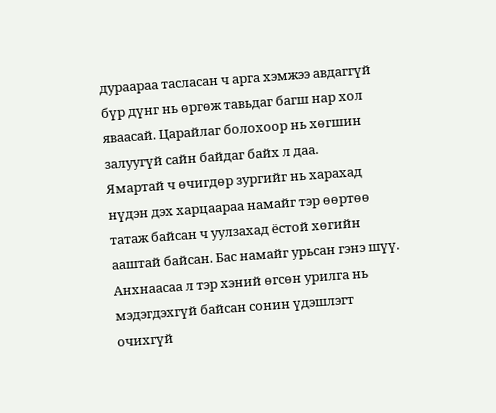дураараа тасласан ч арга хэмжээ авдаггүй бүр дүнг нь өргөж тавьдаг багш нар хол яваасай. Царайлаг болохоор нь хөгшин залуугүй сайн байдаг байх л даа.
Ямартай ч өчигдөр зургийг нь харахад нүдэн дэх харцаараа намайг тэр өөртөө татаж байсан ч уулзахад ёстой хөгийн ааштай байсан. Бас намайг урьсан гэнэ шүү. Анхнаасаа л тэр хэний өгсөн урилга нь мэдэгдэхгүй байсан сонин үдэшлэгт очихгүй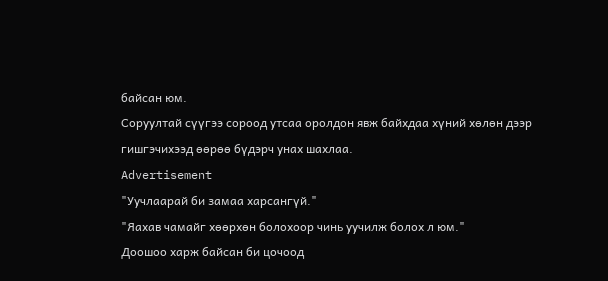байсан юм.
Соруултай сүүгээ сороод утсаа оролдон явж байхдаа хүний хөлөн дээр гишгэчихээд өөрөө бүдэрч унах шахлаа.
Advertisement
"Уучлаарай би замаа харсангүй."
"Яахав чамайг хөөрхөн болохоор чинь уучилж болох л юм."
Доошоо харж байсан би цочоод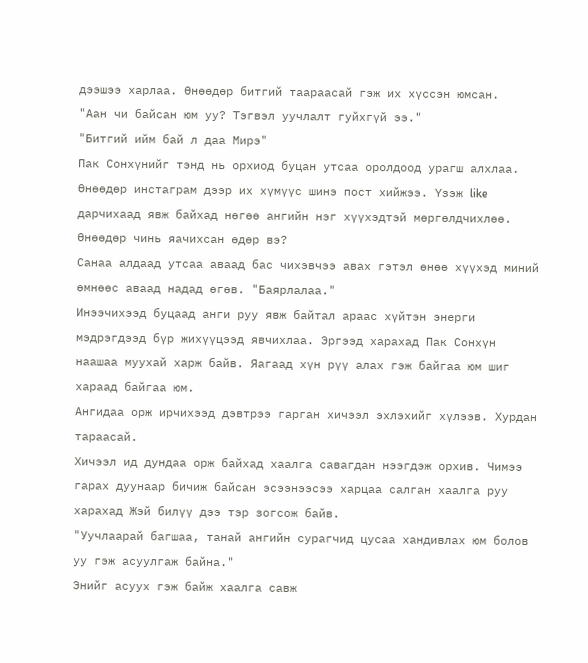дээшээ харлаа. Өнөөдөр битгий таараасай гэж их хүссэн юмсан.
"Аан чи байсан юм уу? Тэгвэл уучлалт гуйхгүй ээ."
"Битгий ийм бай л даа Мирэ"
Пак Сонхүнийг тэнд нь орхиод буцан утсаа оролдоод урагш алхлаа. Өнөөдөр инстаграм дээр их хүмүүс шинэ пост хийжээ. Үзэж like дарчихаад явж байхад нөгөө ангийн нэг хүүхэдтэй мөргөлдчихлөө. Өнөөдөр чинь яачихсан өдөр вэ?
Санаа алдаад утсаа аваад бас чихэвчээ авах гэтэл өнөө хүүхэд миний өмнөөс аваад надад өгөв. "Баярлалаа."
Инээчихээд буцаад анги руу явж байтал араас хүйтэн энерги мэдрэгдээд бүр жихүүцээд явчихлаа. Эргээд харахад Пак Сонхүн наашаа муухай харж байв. Яагаад хүн рүү алах гэж байгаа юм шиг хараад байгаа юм.
Ангидаа орж ирчихээд дэвтрээ гарган хичээл эхлэхийг хүлээв. Хурдан тараасай.
Хичээл ид дундаа орж байхад хаалга савагдан нээгдэж орхив. Чимээ гарах дуунаар бичиж байсан эсээнээсээ харцаа салган хаалга руу харахад Жэй билүү дээ тэр зогсож байв.
"Уучлаарай багшаа, танай ангийн сурагчид цусаа хандивлах юм болов уу гэж асуулгаж байна."
Энийг асуух гэж байж хаалга савж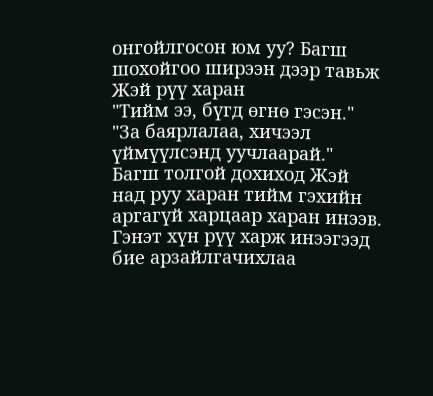онгойлгосон юм уу? Багш шохойгоо ширээн дээр тавьж Жэй рүү харан
"Тийм ээ, бүгд өгнө гэсэн."
"За баярлалаа, хичээл үймүүлсэнд уучлаарай."
Багш толгой дохиход Жэй над руу харан тийм гэхийн аргагүй харцаар харан инээв. Гэнэт хүн рүү харж инээгээд бие арзайлгачихлаа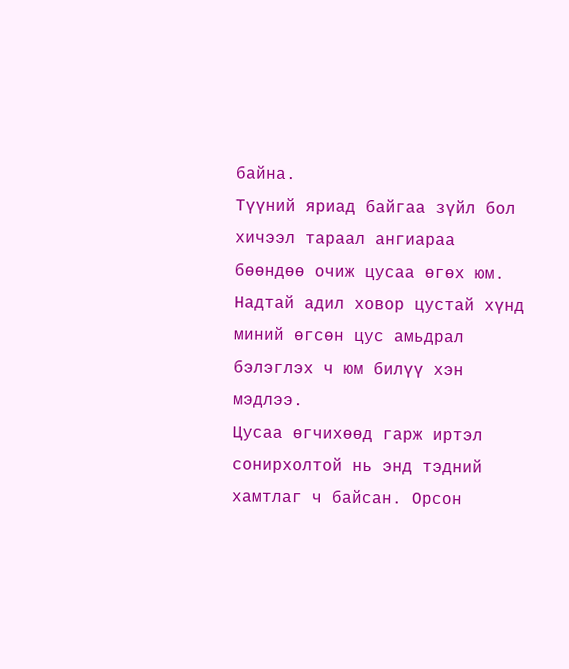байна.
Түүний яриад байгаа зүйл бол хичээл тараал ангиараа бөөндөө очиж цусаа өгөх юм. Надтай адил ховор цустай хүнд миний өгсөн цус амьдрал бэлэглэх ч юм билүү хэн мэдлээ.
Цусаа өгчихөөд гарж иртэл сонирхолтой нь энд тэдний хамтлаг ч байсан. Орсон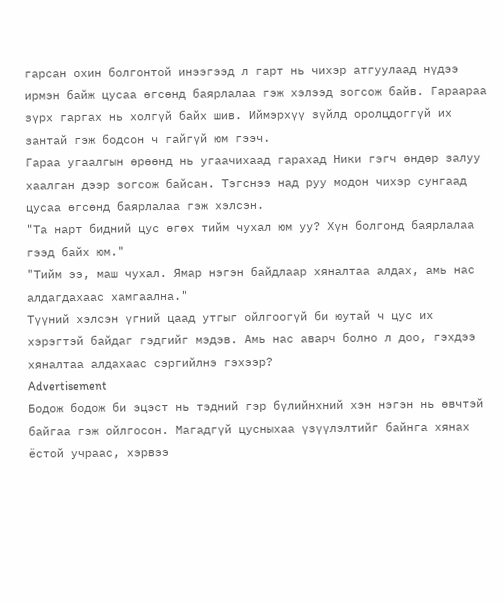гарсан охин болгонтой инээгээд л гарт нь чихэр атгуулаад нүдээ ирмэн байж цусаа өгсөнд баярлалаа гэж хэлээд зогсож байв. Гараараа зүрх гаргах нь холгүй байх шив. Иймэрхүү зүйлд оролцдоггүй их зантай гэж бодсон ч гайгүй юм гээч.
Гараа угаалгын өрөөнд нь угаачихаад гарахад Ники гэгч өндөр залуу хаалган дээр зогсож байсан. Тэгснээ над руу модон чихэр сунгаад цусаа өгсөнд баярлалаа гэж хэлсэн.
"Та нарт бидний цус өгөх тийм чухал юм уу? Хүн болгонд баярлалаа гээд байх юм."
"Тийм ээ, маш чухал. Ямар нэгэн байдлаар хяналтаа алдах, амь нас алдагдахаас хамгаална."
Түүний хэлсэн үгний цаад утгыг ойлгоогүй би юутай ч цус их хэрэгтэй байдаг гэдгийг мэдэв. Амь нас аварч болно л доо, гэхдээ хяналтаа алдахаас сэргийлнэ гэхээр?
Advertisement
Бодож бодож би эцэст нь тэдний гэр бүлийнхний хэн нэгэн нь өвчтэй байгаа гэж ойлгосон. Магадгүй цусныхаа үзүүлэлтийг байнга хянах ёстой учраас, хэрвээ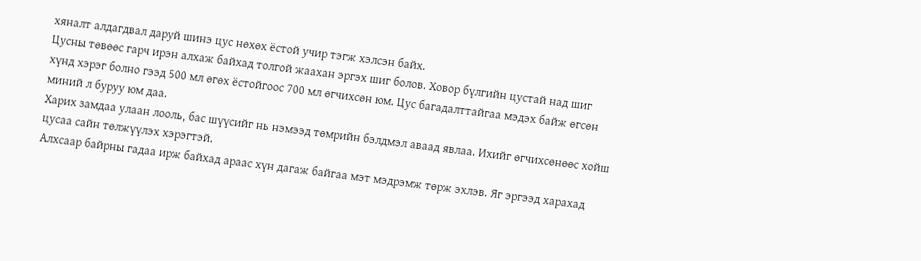хяналт алдагдвал даруй шинэ цус нөхөх ёстой учир тэгж хэлсэн байх.
Цусны төвөөс гарч ирэн алхаж байхад толгой жаахан эргэх шиг болов. Ховор бүлгийн цустай над шиг хүнд хэрэг болно гээд 500 мл өгөх ёстойгоос 700 мл өгчихсөн юм. Цус багадалттайгаа мэдэх байж өгсөн миний л буруу юм даа.
Харих замдаа улаан лооль, бас шүүсийг нь нэмээд төмрийн бэлдмэл аваад явлаа. Ихийг өгчихсөнөөс хойш цусаа сайн төлжүүлэх хэрэгтэй.
Алхсаар байрны гадаа ирж байхад араас хүн дагаж байгаа мэт мэдрэмж төрж эхлэв. Яг эргээд харахад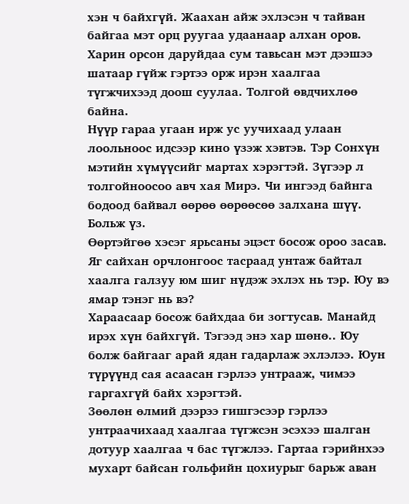хэн ч байхгүй. Жаахан айж эхлэсэн ч тайван байгаа мэт орц руугаа удаанаар алхан оров. Харин орсон даруйдаа сум тавьсан мэт дээшээ шатаар гүйж гэртээ орж ирэн хаалгаа түгжчихээд доош суулаа. Толгой өвдчихлөө байна.
Нүүр гараа угаан ирж ус уучихаад улаан лоольноос идсээр кино үзэж хэвтэв. Тэр Сонхүн мэтийн хүмүүсийг мартах хэрэгтэй. Зүгээр л толгойноосоо авч хая Мирэ. Чи ингээд байнга бодоод байвал өөрөө өөрөөсөө залхана шүү. Больж үз.
Өөртэйгөө хэсэг ярьсаны эцэст босож ороо засав. Яг сайхан орчлонгоос тасраад унтаж байтал хаалга галзуу юм шиг нүдэж эхлэх нь тэр. Юу вэ ямар тэнэг нь вэ?
Хараасаар босож байхдаа би зогтусав. Манайд ирэх хүн байхгүй. Тэгээд энэ хар шөнө.. Юу болж байгааг арай ядан гадарлаж эхлэлээ. Юун түрүүнд сая асаасан гэрлээ унтрааж, чимээ гаргахгүй байх хэрэгтэй.
Зөөлөн өлмий дээрээ гишгэсээр гэрлээ унтраачихаад хаалгаа түгжсэн эсэхээ шалган дотуур хаалгаа ч бас түгжлээ. Гартаа гэрийнхээ мухарт байсан гольфийн цохиурыг барьж аван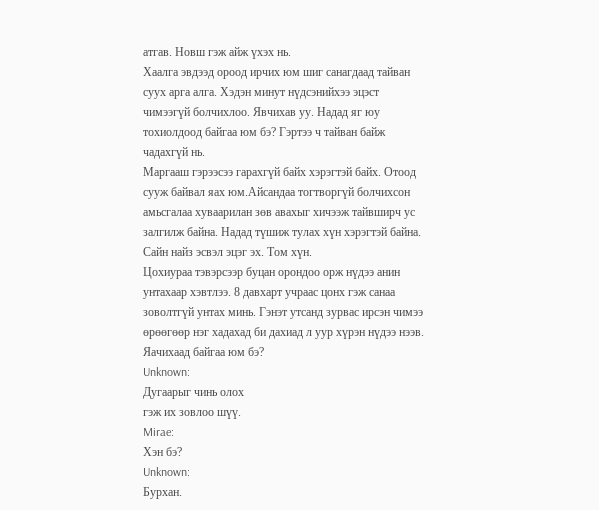атгав. Новш гэж айж үхэх нь.
Хаалга эвдээд ороод ирчих юм шиг санагдаад тайван суух арга алга. Хэдэн минут нүдсэнийхээ эцэст чимээгүй болчихлоо. Явчихав уу. Надад яг юу тохиолдоод байгаа юм бэ? Гэртээ ч тайван байж чадахгүй нь.
Маргааш гэрээсээ гарахгүй байх хэрэгтэй байх. Отоод сууж байвал яах юм.Айсандаа тогтворгүй болчихсон амьсгалаа хуваарилан зөв авахыг хичээж тайвширч ус залгилж байна. Надад түшиж тулах хүн хэрэгтэй байна. Сайн найз эсвэл эцэг эх. Том хүн.
Цохиураа тэвэрсээр буцан орондоо орж нүдээ анин унтахаар хэвтлээ. 8 давхарт учраас цонх гэж санаа зоволтгүй унтах минь. Гэнэт утсанд зурвас ирсэн чимээ өрөөгөөр нэг хадахад би дахиад л уур хүрэн нүдээ нээв. Яачихаад байгаа юм бэ?
Unknown:
Дугаарыг чинь олох
гэж их зовлоо шүү.
Mirae:
Хэн бэ?
Unknown:
Бурхан.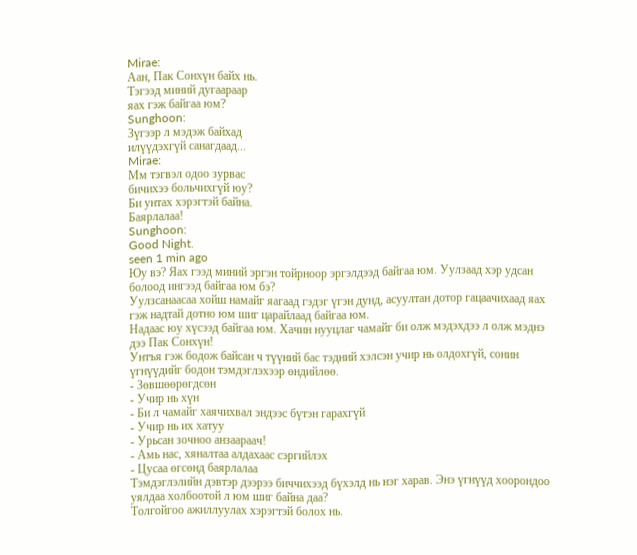Mirae:
Аан, Пак Сонхүн байх нь.
Тэгээд миний дугаараар
яах гэж байгаа юм?
Sunghoon:
Зүгээр л мэдэж байхад
илүүдэхгүй санагдаад...
Mirae:
Мм тэгвэл одоо зурвас
бичихээ больчихгүй юу?
Би унтах хэрэгтэй байна.
Баярлалаа!
Sunghoon:
Good Night.
seen 1 min ago
Юу вэ? Яах гээд миний эргэн тойрноор эргэлдээд байгаа юм. Уулзаад хэр удсан болоод ингээд байгаа юм бэ?
Уулзсанаасаа хойш намайг яагаад гэдэг үгэн дунд, асуултан дотор гацаачихаад яах гэж надтай дотно юм шиг царайлаад байгаа юм.
Надаас юу хүсээд байгаа юм. Хачин нууцлаг чамайг би олж мэдэхдээ л олж мэднэ дээ Пак Сонхүн!
Унтъя гэж бодож байсан ч түүний бас тэдний хэлсэн учир нь олдохгүй, сонин үгнүүдийг бодон тэмдэглэхээр өндийлөө.
- Зөвшөөрөгдсөн
- Учир нь хүн
- Би л чамайг хаячихвал эндээс бүтэн гарахгүй
- Учир нь их хатуу
- Урьсан зочноо анзаараач!
- Амь нас, хяналтаа алдахаас сэргийлэх
- Цусаа өгсөнд баярлалаа
Тэмдэглэлийн дэвтэр дээрээ биччихээд бүхэлд нь нэг харав. Энэ үгнүүд хоорондоо уялдаа холбоотой л юм шиг байна даа?
Толгойгоо ажиллуулах хэрэгтэй болох нь.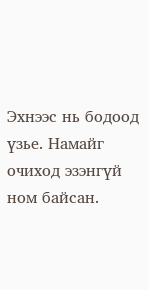Эхнээс нь бодоод үзье. Намайг очиход эзэнгүй ном байсан.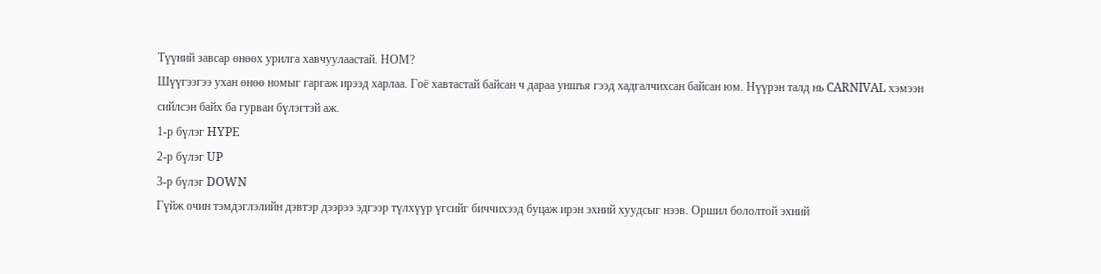Түүний завсар өнөөх урилга хавчуулаастай. НОМ?
Шүүгээгээ ухан өнөө номыг гаргаж ирээд харлаа. Гоё хавтастай байсан ч дараа уншъя гээд хадгалчихсан байсан юм. Нүүрэн талд нь CARNIVAL хэмээн сийлсэн байх ба гурван бүлэгтэй аж.
1-р бүлэг HYPE
2-р бүлэг UP
3-р бүлэг DOWN
Гүйж очин тэмдэглэлийн дэвтэр дээрээ эдгээр түлхүүр үгсийг биччихээд буцаж ирэн эхний хуудсыг нээв. Оршил бололтой эхний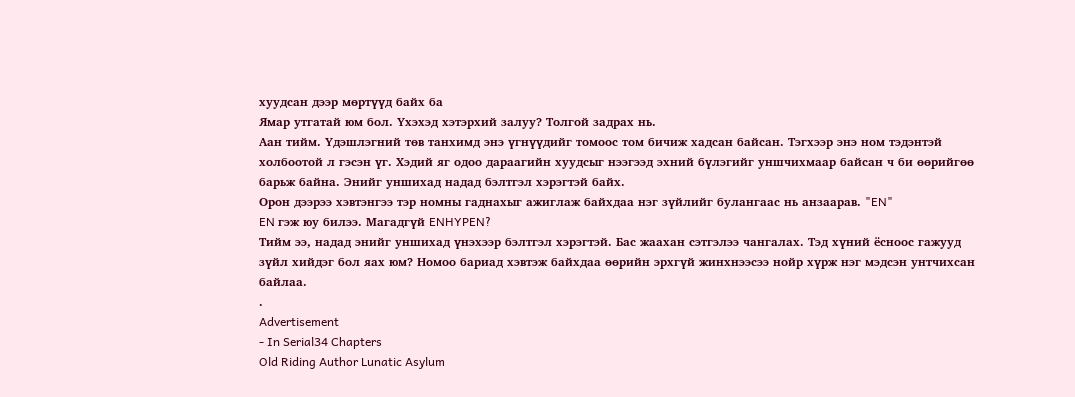хуудсан дээр мөртүүд байх ба
Ямар утгатай юм бол. Үхэхэд хэтэрхий залуу? Толгой задрах нь.
Аан тийм. Үдэшлэгний төв танхимд энэ үгнүүдийг томоос том бичиж хадсан байсан. Тэгхээр энэ ном тэдэнтэй холбоотой л гэсэн үг. Хэдий яг одоо дараагийн хуудсыг нээгээд эхний бүлэгийг уншчихмаар байсан ч би өөрийгөө барьж байна. Энийг уншихад надад бэлтгэл хэрэгтэй байх.
Орон дээрээ хэвтэнгээ тэр номны гаднахыг ажиглаж байхдаа нэг зүйлийг булангаас нь анзаарав. "EN"
EN гэж юу билээ. Магадгүй ENHYPEN?
Тийм ээ, надад энийг уншихад үнэхээр бэлтгэл хэрэгтэй. Бас жаахан сэтгэлээ чангалах. Тэд хүний ёсноос гажууд зүйл хийдэг бол яах юм? Номоо бариад хэвтэж байхдаа өөрийн эрхгүй жинхнээсээ нойр хүрж нэг мэдсэн унтчихсан байлаа.
.
Advertisement
- In Serial34 Chapters
Old Riding Author Lunatic Asylum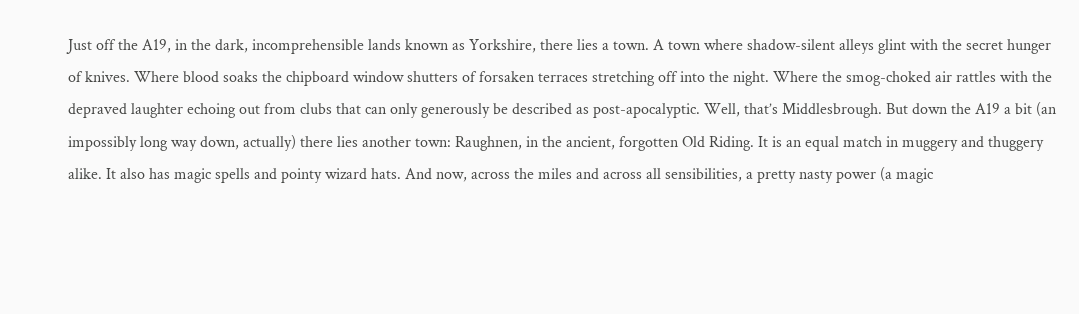Just off the A19, in the dark, incomprehensible lands known as Yorkshire, there lies a town. A town where shadow-silent alleys glint with the secret hunger of knives. Where blood soaks the chipboard window shutters of forsaken terraces stretching off into the night. Where the smog-choked air rattles with the depraved laughter echoing out from clubs that can only generously be described as post-apocalyptic. Well, that’s Middlesbrough. But down the A19 a bit (an impossibly long way down, actually) there lies another town: Raughnen, in the ancient, forgotten Old Riding. It is an equal match in muggery and thuggery alike. It also has magic spells and pointy wizard hats. And now, across the miles and across all sensibilities, a pretty nasty power (a magic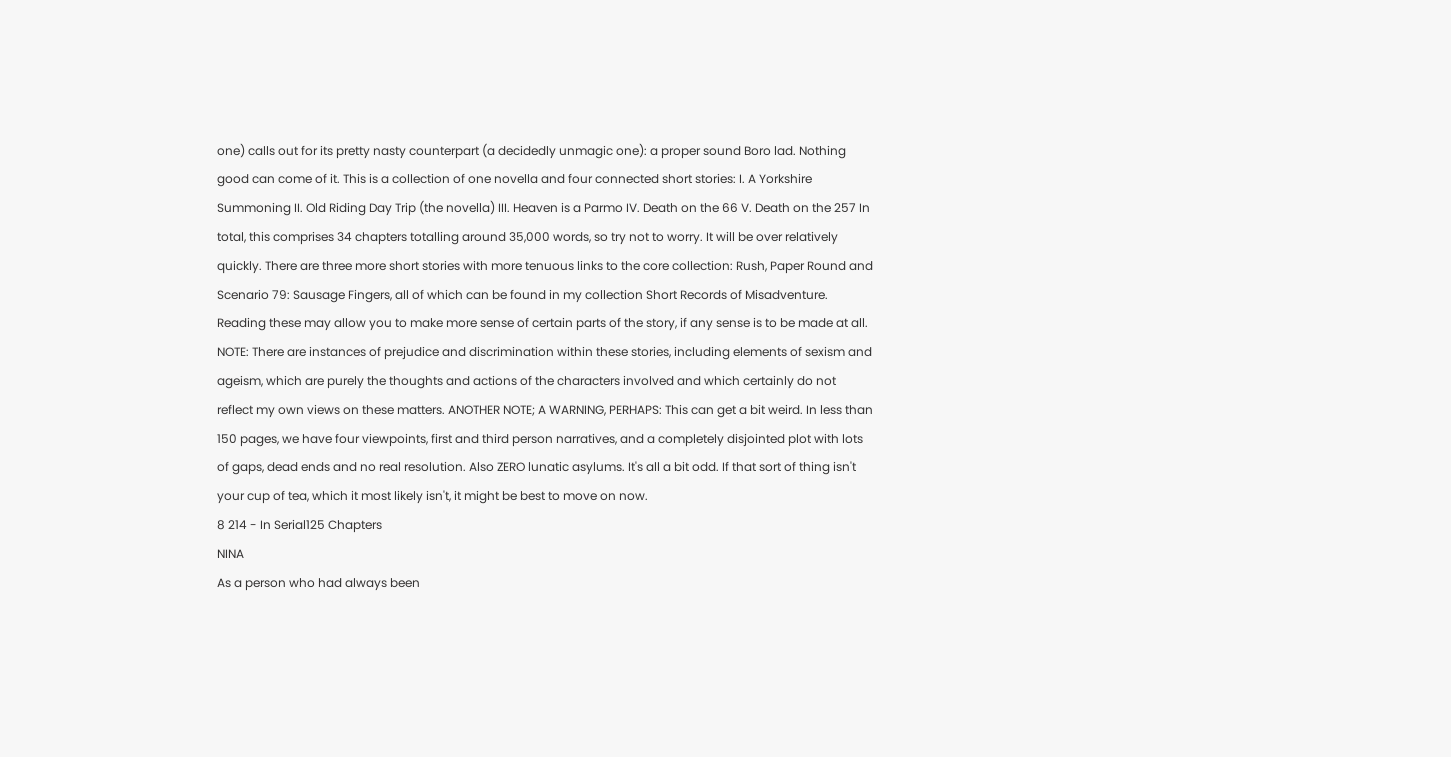one) calls out for its pretty nasty counterpart (a decidedly unmagic one): a proper sound Boro lad. Nothing good can come of it. This is a collection of one novella and four connected short stories: I. A Yorkshire Summoning II. Old Riding Day Trip (the novella) III. Heaven is a Parmo IV. Death on the 66 V. Death on the 257 In total, this comprises 34 chapters totalling around 35,000 words, so try not to worry. It will be over relatively quickly. There are three more short stories with more tenuous links to the core collection: Rush, Paper Round and Scenario 79: Sausage Fingers, all of which can be found in my collection Short Records of Misadventure. Reading these may allow you to make more sense of certain parts of the story, if any sense is to be made at all. NOTE: There are instances of prejudice and discrimination within these stories, including elements of sexism and ageism, which are purely the thoughts and actions of the characters involved and which certainly do not reflect my own views on these matters. ANOTHER NOTE; A WARNING, PERHAPS: This can get a bit weird. In less than 150 pages, we have four viewpoints, first and third person narratives, and a completely disjointed plot with lots of gaps, dead ends and no real resolution. Also ZERO lunatic asylums. It's all a bit odd. If that sort of thing isn't your cup of tea, which it most likely isn't, it might be best to move on now.
8 214 - In Serial125 Chapters
NINA
As a person who had always been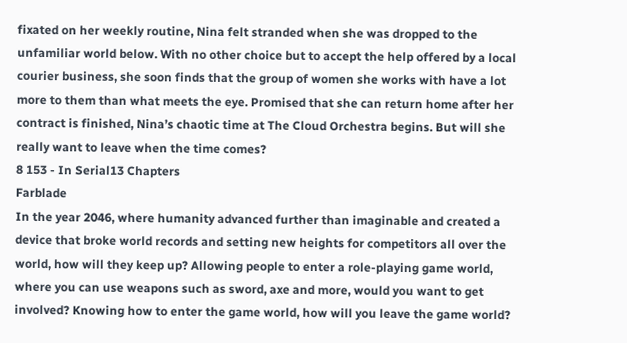fixated on her weekly routine, Nina felt stranded when she was dropped to the unfamiliar world below. With no other choice but to accept the help offered by a local courier business, she soon finds that the group of women she works with have a lot more to them than what meets the eye. Promised that she can return home after her contract is finished, Nina’s chaotic time at The Cloud Orchestra begins. But will she really want to leave when the time comes?
8 153 - In Serial13 Chapters
Farblade
In the year 2046, where humanity advanced further than imaginable and created a device that broke world records and setting new heights for competitors all over the world, how will they keep up? Allowing people to enter a role-playing game world, where you can use weapons such as sword, axe and more, would you want to get involved? Knowing how to enter the game world, how will you leave the game world?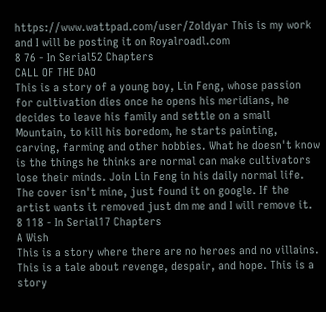https://www.wattpad.com/user/Zoldyar This is my work and I will be posting it on Royalroadl.com
8 76 - In Serial52 Chapters
CALL OF THE DAO
This is a story of a young boy, Lin Feng, whose passion for cultivation dies once he opens his meridians, he decides to leave his family and settle on a small Mountain, to kill his boredom, he starts painting, carving, farming and other hobbies. What he doesn't know is the things he thinks are normal can make cultivators lose their minds. Join Lin Feng in his daily normal life. The cover isn't mine, just found it on google. If the artist wants it removed just dm me and I will remove it.
8 118 - In Serial17 Chapters
A Wish
This is a story where there are no heroes and no villains. This is a tale about revenge, despair, and hope. This is a story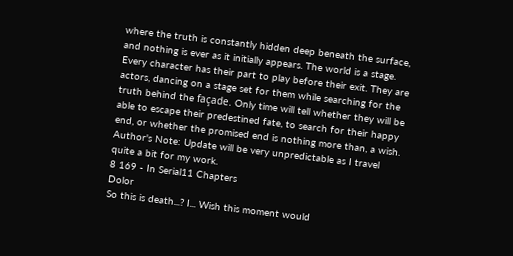where the truth is constantly hidden deep beneath the surface, and nothing is ever as it initially appears. The world is a stage. Every character has their part to play before their exit. They are actors, dancing on a stage set for them while searching for the truth behind the façade. Only time will tell whether they will be able to escape their predestined fate, to search for their happy end, or whether the promised end is nothing more than, a wish. Author's Note: Update will be very unpredictable as I travel quite a bit for my work.
8 169 - In Serial11 Chapters
Dolor
So this is death...? I... Wish this moment would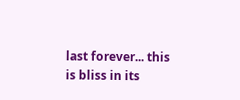last forever... this is bliss in its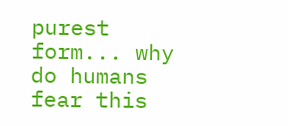purest form... why do humans fear this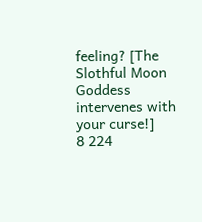feeling? [The Slothful Moon Goddess intervenes with your curse!]
8 224